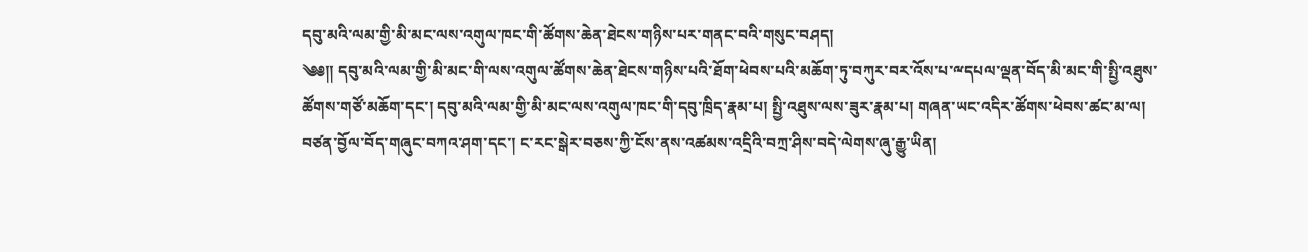དབུ་མའི་ལམ་གྱི་མི་མང་ལས་འགུལ་ཁང་གི་ཚོགས་ཆེན་ཐེངས་གཉིས་པར་གནང་བའི་གསུང་བཤད།
༄༅།། དབུ་མའི་ལམ་གྱི་མི་མང་གི་ལས་འགུལ་ཚོགས་ཆེན་ཐེངས་གཉིས་པའི་ཐོག་ཕེབས་པའི་མཆོག་ཏུ་བཀུར་བར་འོས་པ་ྋདཔལ་ལྡན་བོད་མི་མང་གི་སྤྱི་འཐུས་ཚོགས་གཙོ་མཆོག་དང་། དབུ་མའི་ལམ་གྱི་མི་མང་ལས་འགུལ་ཁང་གི་དབུ་ཁྲིད་རྣམ་པ། སྤྱི་འཐུས་ལས་ཟུར་རྣམ་པ། གཞན་ཡང་འདིར་ཚོགས་ཕེབས་ཚང་མ་ལ། བཙན་བྱོལ་བོད་གཞུང་བཀའ་ཤག་དང་། ང་རང་སྒེར་བཅས་ཀྱི་ངོས་ནས་འཚམས་འདྲིའི་བཀྲ་ཤིས་བདེ་ལེགས་ཞུ་རྒྱུ་ཡིན།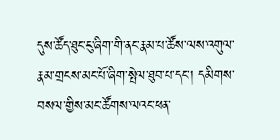དུས་ཚོད་ཐུང་ངུ་ཞིག་གི་ནང་རྣམ་པ་ཚོས་ལས་འགུལ་རྣམ་གྲངས་མང་པོ་ཞིག་སྤེལ་ཐུབ་པ་དང་། དམིགས་བསལ་གྱིས་མང་ཚོགས་ལའང་ཕན་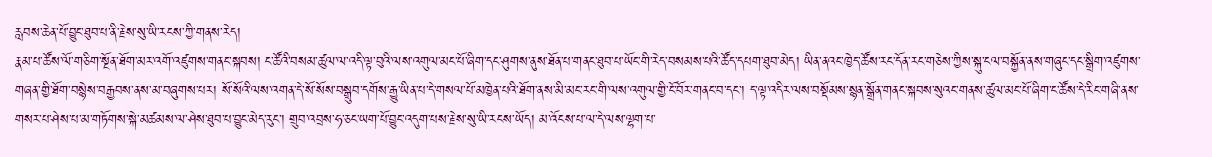རླབས་ཆེན་པོ་བྱུང་ཐུབ་པ་ནི་རྗེས་སུ་ཡི་རངས་ཀྱི་གནས་རེད།
རྣམ་པ་ཚོས་ལོ་གཅིག་སྔོན་ཐོག་མར་འགོ་འཛུགས་གནང་སྐབས། ང་ཚོའི་བསམ་ཚུལ་ལ་འདི་ལྟ་བུའི་ལས་འགུལ་མང་པོ་ཞིག་དང་ཤུགས་ནུས་ཐོན་པ་གནང་ཐུབ་པ་ཡོང་གི་རེད་བསམས་པའི་ཚོད་དཔག་ཐུབ་མེད། ཡིན་ནའང་ཁྱེད་ཚོས་རང་དོན་རང་གཅེས་ཀྱིས་སྐུ་ངལ་བསྐྱོན་ནས་གཞུང་དང་སྒྲིག་འཛུགས་གཞན་གྱི་ཐོག་བསྙེས་བརྒྱབས་ནས་མ་བཞུགས་པར། སོ་སོའི་ལས་འགན་དེ་སོ་སོས་བསྒྲུབ་དགོས་རྒྱུ་ཡིན་པ་དེ་གསལ་པོ་མཁྱེན་པའི་ཐོག་ནས་མི་མང་རང་གི་ལས་འགུལ་གྱི་ངོ་བོར་གནང་བ་དང་། ད་ལྟ་འདིར་ལས་བསྡོམས་སྙན་སྒྲོན་གནང་སྐབས་སུའང་གནས་ཚུལ་མང་པོ་ཞིག་ང་ཚོས་དེ་རིང་གཞི་ནས་གསར་པ་ཤེས་པ་མ་གཏོགས་སྐེ་མཚམས་ལ་ཤེས་ཐུབ་པ་བྱུང་མེད་རུང་། གྲུབ་འབྲས་ཧ་ཅང་ཡག་པོ་བྱུང་འདུག་པས་རྗེས་སུ་ཡི་རངས་ཡོད། མ་འོངས་པ་ལ་དེ་ལས་ལྷག་པ་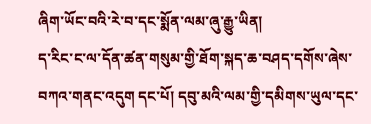ཞིག་ཡོང་བའི་རེ་བ་དང་སྨོན་ལམ་ཞུ་རྒྱུ་ཡིན།
ད་རིང་ང་ལ་དོན་ཚན་གསུམ་གྱི་ཐོག་སྐད་ཆ་བཤད་དགོས་ཞེས་བཀའ་གནང་འདུག དང་པོ། དབུ་མའི་ལམ་གྱི་དམིགས་ཡུལ་དང་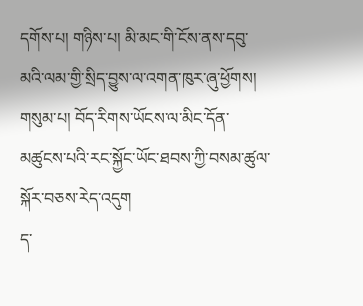དགོས་པ། གཉིས་པ། མི་མང་གི་ངོས་ནས་དབུ་མའི་ལམ་གྱི་སྲིད་བྱུས་ལ་འགན་ཁུར་ཞུ་ཕྱོགས། གསུམ་པ། བོད་རིགས་ཡོངས་ལ་མིང་དོན་མཚུངས་པའི་རང་སྐྱོང་ཡོང་ཐབས་ཀྱི་བསམ་ཚུལ་སྐོར་བཅས་རེད་འདུག
ད་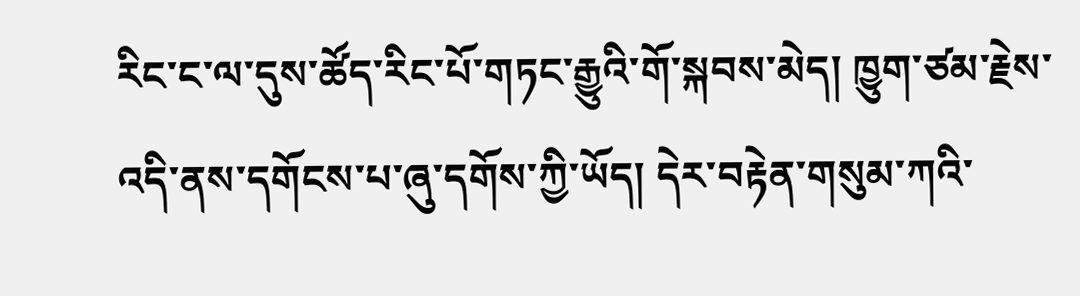རིང་ང་ལ་དུས་ཚོད་རིང་པོ་གཏང་རྒྱུའི་གོ་སྐབས་མེད། ཁྱུག་ཙམ་རྗེས་འདི་ནས་དགོངས་པ་ཞུ་དགོས་ཀྱི་ཡོད། དེར་བརྟེན་གསུམ་ཀའི་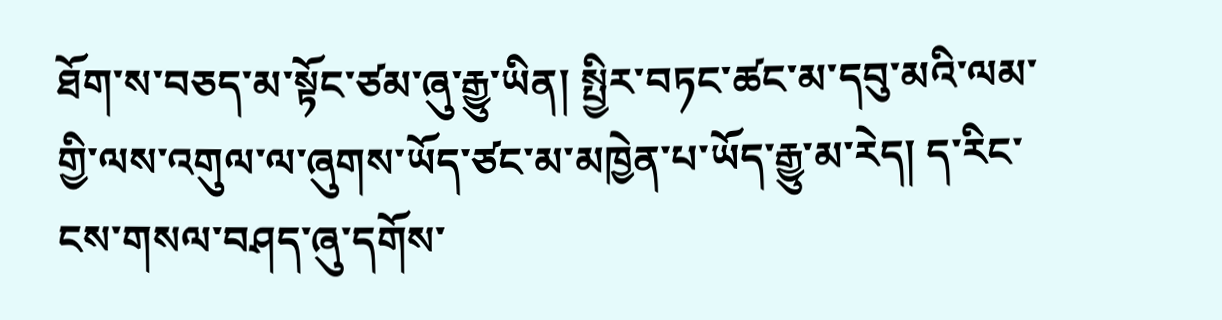ཐོག་ས་བཅད་མ་སྟོང་ཙམ་ཞུ་རྒྱུ་ཡིན། སྤྱིར་བཏང་ཚང་མ་དབུ་མའི་ལམ་གྱི་ལས་འགུལ་ལ་ཞུགས་ཡོད་ཙང་མ་མཁྱེན་པ་ཡོད་རྒྱུ་མ་རེད། ད་རིང་ངས་གསལ་བཤད་ཞུ་དགོས་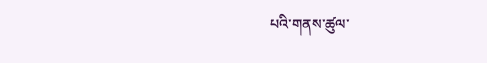པའི་གནས་ཚུལ་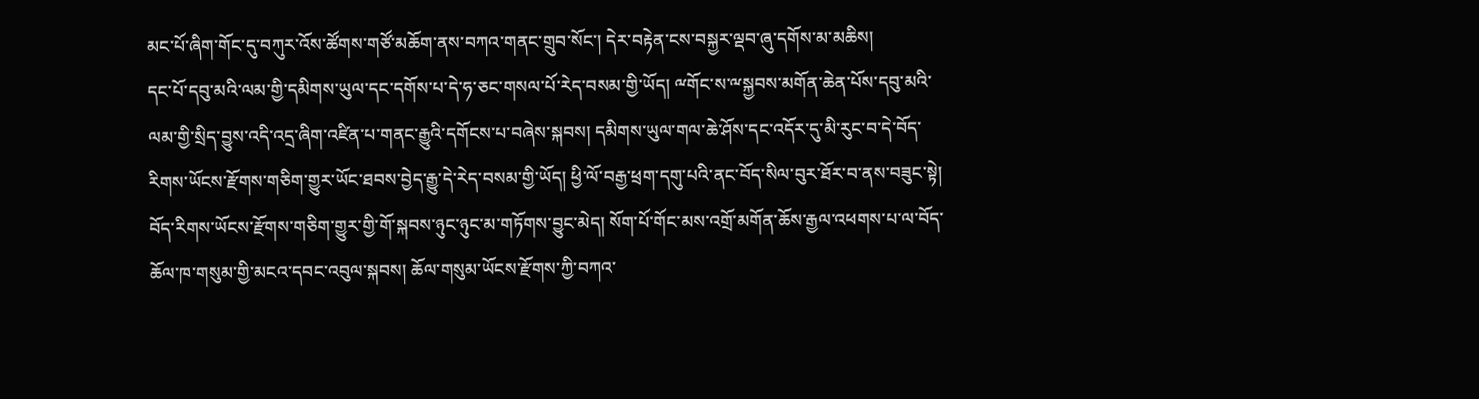མང་པོ་ཞིག་གོང་དུ་བཀུར་འོས་ཚོགས་གཙོ་མཆོག་ནས་བཀའ་གནང་གྲུབ་སོང་། དེར་བརྟེན་ངས་བསྐྱར་ལྡབ་ཞུ་དགོས་མ་མཆིས།
དང་པོ་དབུ་མའི་ལམ་གྱི་དམིགས་ཡུལ་དང་དགོས་པ་དེ་ཧ་ཅང་གསལ་པོ་རེད་བསམ་གྱི་ཡོད། ྋགོང་ས་ྋསྐྱབས་མགོན་ཆེན་པོས་དབུ་མའི་ལམ་གྱི་སྲིད་བྱུས་འདི་འདྲ་ཞིག་འཛིན་པ་གནང་རྒྱུའི་དགོངས་པ་བཞེས་སྐབས། དམིགས་ཡུལ་གལ་ཆེ་ཤོས་དང་འདོར་དུ་མི་རུང་བ་དེ་བོད་རིགས་ཡོངས་རྫོགས་གཅིག་གྱུར་ཡོང་ཐབས་བྱེད་རྒྱུ་དེ་རེད་བསམ་གྱི་ཡོད། ཕྱི་ལོ་བརྒྱ་ཕྲག་དགུ་པའི་ནང་བོད་སིལ་བུར་ཐོར་བ་ནས་བཟུང་སྟེ། བོད་རིགས་ཡོངས་རྫོགས་གཅིག་གྱུར་གྱི་གོ་སྐབས་ཉུང་ཉུང་མ་གཏོགས་བྱུང་མེད། སོག་པོ་གོང་མས་འགྲོ་མགོན་ཆོས་རྒྱལ་འཕགས་པ་ལ་བོད་ཆོལ་ཁ་གསུམ་གྱི་མངའ་དབང་འབུལ་སྐབས། ཆོལ་གསུམ་ཡོངས་རྫོགས་ཀྱི་བཀའ་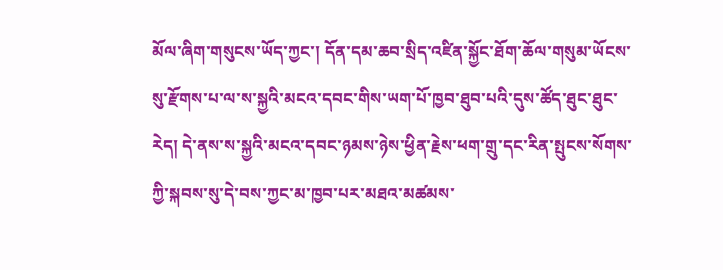མོལ་ཞིག་གསུངས་ཡོད་ཀྱང་། དོན་དམ་ཆབ་སྲིད་འཛིན་སྐྱོང་ཐོག་ཆོལ་གསུམ་ཡོངས་སུ་རྫོགས་པ་ལ་ས་སྐྱའི་མངའ་དབང་གིས་ཡག་པོ་ཁྱབ་ཐུབ་པའི་དུས་ཚོད་ཐུང་ཐུང་རེད། དེ་ནས་ས་སྐྱའི་མངའ་དབང་ཉམས་ཉེས་ཕྱིན་རྗེས་ཕག་གྲུ་དང་རིན་སྤུངས་སོགས་ཀྱི་སྐབས་སུ་དེ་བས་ཀྱང་མ་ཁྱབ་པར་མཐའ་མཚམས་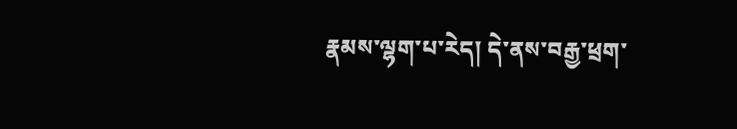རྣམས་ལྷག་པ་རེད། དེ་ནས་བརྒྱ་ཕྲག་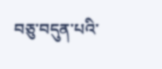བཅུ་བདུན་པའི་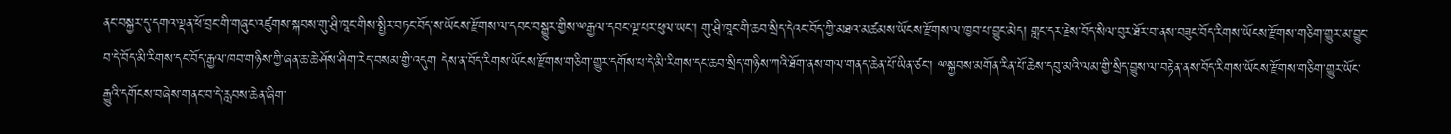ནང་བསྐྱར་དུ་དགའ་ལྡན་ཕོ་བྲང་གི་གཞུང་འཛུགས་སྐབས་གུ་ཤྲི་ཁཱང་གིས་སྤྱིར་བཏང་བོད་ས་ཡོངས་རྫོགས་ལ་དབང་བསྒྱུར་གྱིས་ྋརྒྱལ་དབང་ལྔ་པར་ཕུལ་ཡང་། གུ་ཤྲི་ཁཱང་གི་ཆབ་སྲིད་དེའང་བོད་ཀྱི་མཐའ་མཚམས་ཡོངས་རྫོགས་ལ་ཁྱབ་པ་བྱུང་མེད། གླང་དར་རྗེས་བོད་སིལ་བུར་ཐོར་བ་ནས་བཟུང་བོད་རིགས་ཡོངས་རྫོགས་གཅིག་གྱུར་མ་བྱུང་བ་དེ་བོད་མི་རིགས་དང་བོད་རྒྱལ་ཁབ་གཉིས་ཀྱི་ཞན་ཆ་ཆེ་ཤོས་ཤིག་རེད་བསམ་གྱི་འདུག དེས་ན་བོད་རིགས་ཡོངས་རྫོགས་གཅིག་གྱུར་དགོས་པ་དེ་མི་རིགས་དང་ཆབ་སྲིད་གཉིས་ཀའི་ཐོག་ནས་གལ་གནད་ཆེན་པོ་ཡིན་ཙང་། ྋསྐྱབས་མགོན་རིན་པོ་ཆེས་དབུ་མའི་ལམ་གྱི་སྲིད་བྱུས་ལ་བརྟེན་ནས་བོད་རིགས་ཡོངས་རྫོགས་གཅིག་གྱུར་ཡོང་རྒྱུའི་དགོངས་བཞེས་གནང་བ་དེ་རླབས་ཆེན་ཞིག་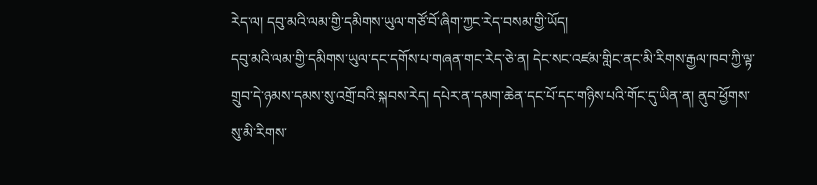རེད་ལ། དབུ་མའི་ལམ་གྱི་དམིགས་ཡུལ་གཙོ་བོ་ཞིག་ཀྱང་རེད་བསམ་གྱི་ཡོད།
དབུ་མའི་ལམ་གྱི་དམིགས་ཡུལ་དང་དགོས་པ་གཞན་གང་རེད་ཅེ་ན། དེང་སང་འཛམ་གླིང་ནང་མི་རིགས་རྒྱལ་ཁབ་ཀྱི་ལྟ་གྲུབ་དེ་ཉམས་དམས་སུ་འགྲོ་བའི་སྐབས་རེད། དཔེར་ན་དམག་ཆེན་དང་པོ་དང་གཉིས་པའི་གོང་དུ་ཡིན་ན། ནུབ་ཕྱོགས་སུ་མི་རིགས་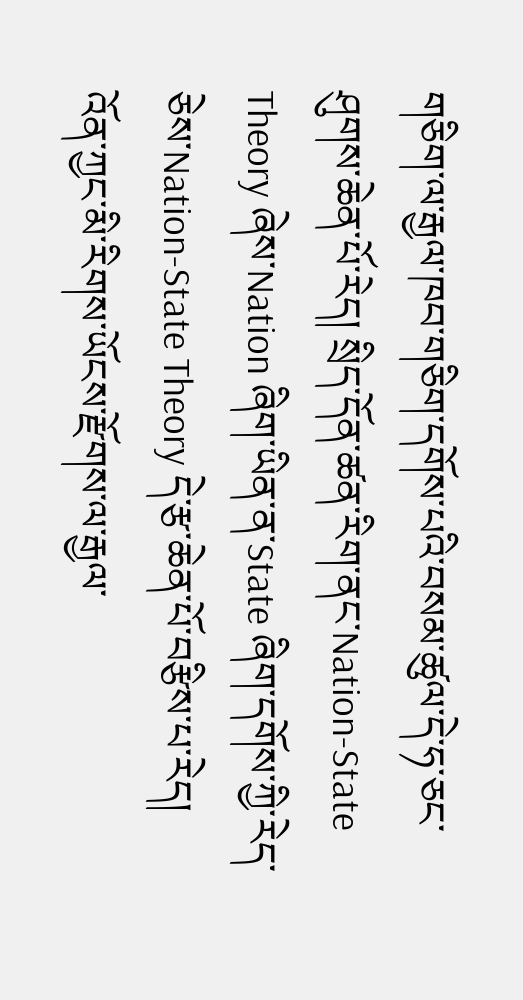གཅིག་ལ་རྒྱལ་ཁབ་གཅིག་དགོས་པའི་བསམ་ཚུལ་དེ་ཧ་ཅང་ཤུགས་ཆེན་པོ་རེད། སྲིད་དོན་ཚན་རིག་ནང་Nation-State Theory ཞེས་Nation ཞིག་ཡིན་ན་State ཞིག་དགོས་ཀྱི་རེད་ཅེས་Nation-State Theory དེ་རྩ་ཆེན་པོ་བརྩིས་པ་རེད། འོན་ཀྱང་མི་རིགས་ཡོངས་རྫོགས་ལ་རྒྱལ་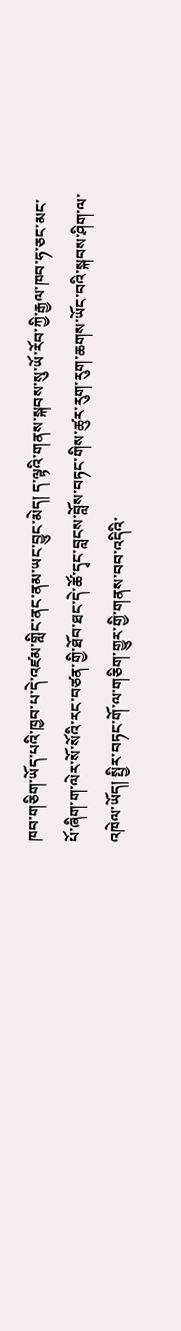ཁབ་གཅིག་ཡོད་པའི་ཁྱབ་པ་དེ་འཛམ་གླིང་ནང་ནམ་ཡང་བྱུང་མེད། ད་ལྟའི་གནས་སྐབས་སུ་ཡོ་རོབ་ཀྱི་རྒྱལ་ཁབ་ཧ་ཅང་མང་པོ་ཞིག་ག་ལེར་སོ་སོའི་རང་བཙན་གྱི་ཐོབ་ཐང་དེ་ཚོ་དྭང་བླངས་བློས་བཏང་གིས་ཚུར་རུག་རུག་ཆགས་ཡོང་བའི་སྐབས་ཤིག་ལ་འཁེལ་ཡོད། སྤྱིར་བཏང་གོ་ལ་གཅིག་གྱུར་གྱི་གནས་བབ་འདིའི་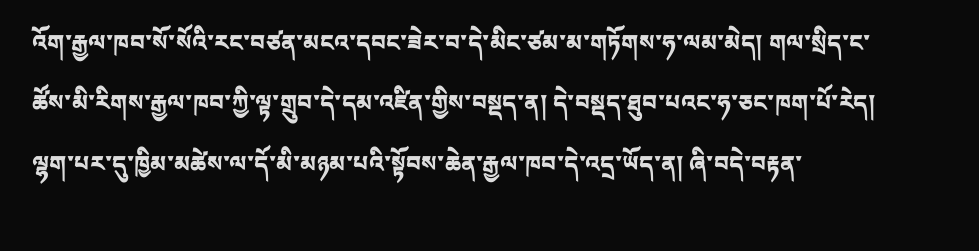འོག་རྒྱལ་ཁབ་སོ་སོའི་རང་བཙན་མངའ་དབང་ཟེར་བ་དེ་མིང་ཙམ་མ་གཏོགས་ཧ་ལམ་མེད། གལ་སྲིད་ང་ཚོས་མི་རིགས་རྒྱལ་ཁབ་ཀྱི་ལྟ་གྲུབ་དེ་དམ་འཛིན་གྱིས་བསྡད་ན། དེ་བསྡད་ཐུབ་པའང་ཧ་ཅང་ཁག་པོ་རེད། ལྷག་པར་དུ་ཁྱིམ་མཚེས་ལ་དོ་མི་མཉམ་པའི་སྟོབས་ཆེན་རྒྱལ་ཁབ་དེ་འདྲ་ཡོད་ན། ཞི་བདེ་བརྟན་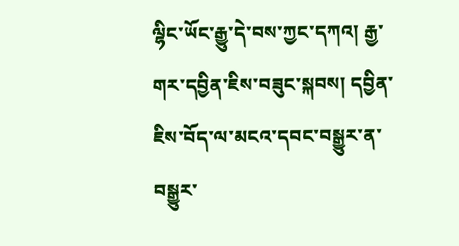ལྷིང་ཡོང་རྒྱུ་དེ་བས་ཀྱང་དཀའ། རྒྱ་གར་དབྱིན་ཇིས་བཟུང་སྐབས། དབྱིན་ཇིས་བོད་ལ་མངའ་དབང་བསྒྱུར་ན་བསྒྱུར་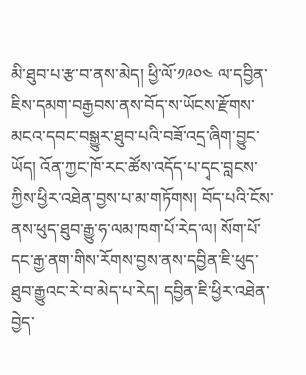མི་ཐུབ་པ་རྩ་བ་ནས་མེད། ཕྱི་ལོ་༡༩༠༤ ལ་དབྱིན་ཇིས་དམག་བརྒྱབས་ནས་བོད་ས་ཡོངས་རྫོགས་མངའ་དབང་བསྒྱུར་ཐུབ་པའི་བཟོ་འདྲ་ཞིག་བྱུང་ཡོད། འོན་ཀྱང་ཁོ་རང་ཚོས་འདོད་པ་དྭང་བླངས་ཀྱིས་ཕྱིར་འཐེན་བྱས་པ་མ་གཏོགས། བོད་པའི་ངོས་ནས་ཕུད་ཐུབ་རྒྱུ་ཧ་ལམ་ཁག་པོ་རེད་ལ། སོག་པོ་དང་རྒྱ་ནག་གིས་རོགས་བྱས་ནས་དབྱིན་ཇི་ཕུད་ཐུབ་རྒྱུའང་རེ་བ་མེད་པ་རེད། དབྱིན་ཇི་ཕྱིར་འཐེན་བྱེད་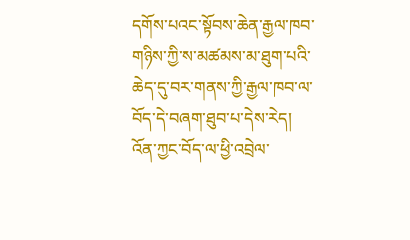དགོས་པའང་སྟོབས་ཆེན་རྒྱལ་ཁབ་གཉིས་ཀྱི་ས་མཚམས་མ་ཐུག་པའི་ཆེད་དུ་བར་གནས་ཀྱི་རྒྱལ་ཁབ་ལ་བོད་དེ་བཞག་ཐུབ་པ་དེས་རེད།
འོན་ཀྱང་བོད་ལ་ཕྱི་འབྲེལ་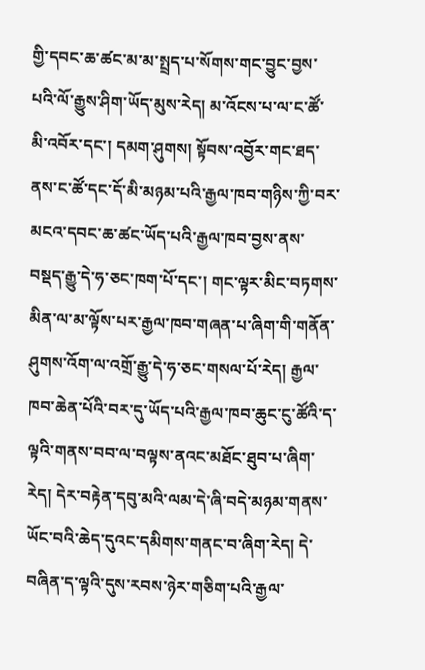གྱི་དབང་ཆ་ཚང་མ་མ་སྤྲད་པ་སོགས་གང་བྱུང་བྱས་པའི་ལོ་རྒྱུས་ཤིག་ཡོད་མུས་རེད། མ་འོངས་པ་ལ་ང་ཚོ་མི་འབོར་དང་། དམག་ཤུགས། སྟོབས་འབྱོར་གང་ཐད་ནས་ང་ཚོ་དང་དོ་མི་མཉམ་པའི་རྒྱལ་ཁབ་གཉིས་ཀྱི་བར་མངའ་དབང་ཆ་ཚང་ཡོད་པའི་རྒྱལ་ཁབ་བྱས་ནས་བསྡད་རྒྱུ་དེ་ཧ་ཅང་ཁག་པོ་དང་། གང་ལྟར་མིང་བཏགས་མིན་ལ་མ་ལྟོས་པར་རྒྱལ་ཁབ་གཞན་པ་ཞིག་གི་གནོན་ཤུགས་འོག་ལ་འགྲོ་རྒྱུ་དེ་ཧ་ཅང་གསལ་པོ་རེད། རྒྱལ་ཁབ་ཆེན་པོའི་བར་དུ་ཡོད་པའི་རྒྱལ་ཁབ་ཆུང་ངུ་ཚོའི་ད་ལྟའི་གནས་བབ་ལ་བལྟས་ནའང་མཐོང་ཐུབ་པ་ཞིག་རེད། དེར་བརྟེན་དབུ་མའི་ལམ་དེ་ཞི་བདེ་མཉམ་གནས་ཡོང་བའི་ཆེད་དུའང་དམིགས་གནང་བ་ཞིག་རེད། དེ་བཞིན་ད་ལྟའི་དུས་རབས་ཉེར་གཅིག་པའི་རྒྱལ་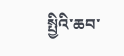སྤྱིའི་ཆབ་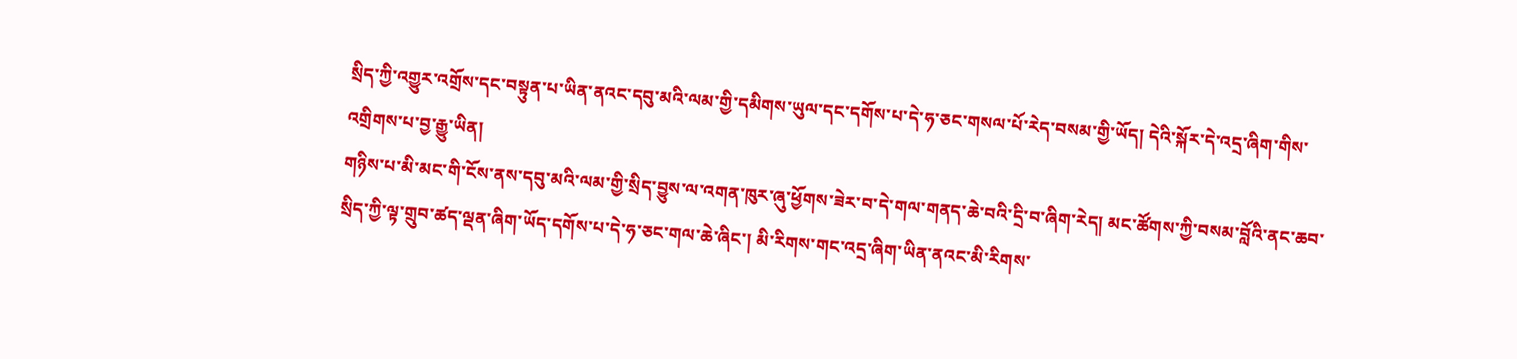སྲིད་ཀྱི་འགྱུར་འགྲོས་དང་བསྟུན་པ་ཡིན་ནའང་དབུ་མའི་ལམ་གྱི་དམིགས་ཡུལ་དང་དགོས་པ་དེ་ཧ་ཅང་གསལ་པོ་རེད་བསམ་གྱི་ཡོད། དེའི་སྐོར་དེ་འདྲ་ཞིག་གིས་འགྲིགས་པ་བྱ་རྒྱུ་ཡིན།
གཉིས་པ་མི་མང་གི་ངོས་ནས་དབུ་མའི་ལམ་གྱི་སྲིད་བྱུས་ལ་འགན་ཁུར་ཞུ་ཕྱོགས་ཟེར་བ་དེ་གལ་གནད་ཆེ་བའི་དྲི་བ་ཞིག་རེད། མང་ཚོགས་ཀྱི་བསམ་བློའི་ནང་ཆབ་སྲིད་ཀྱི་ལྟ་གྲུབ་ཚད་ལྡན་ཞིག་ཡོད་དགོས་པ་དེ་ཧ་ཅང་གལ་ཆེ་ཞིང་། མི་རིགས་གང་འདྲ་ཞིག་ཡིན་ནའང་མི་རིགས་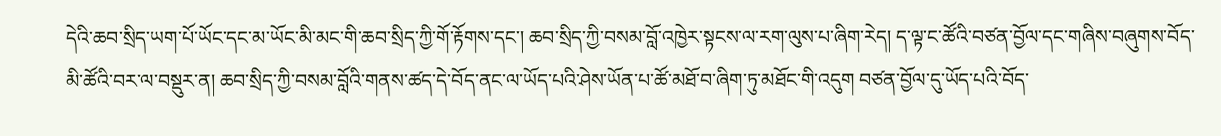དེའི་ཆབ་སྲིད་ཡག་པོ་ཡོང་དང་མ་ཡོང་མི་མང་གི་ཆབ་སྲིད་ཀྱི་གོ་རྟོགས་དང་། ཆབ་སྲིད་ཀྱི་བསམ་བློ་འཁྱེར་སྟངས་ལ་རག་ལུས་པ་ཞིག་རེད། ད་ལྟ་ང་ཚོའི་བཙན་བྱོལ་དང་གཞིས་བཞུགས་བོད་མི་ཚོའི་བར་ལ་བསྡུར་ན། ཆབ་སྲིད་ཀྱི་བསམ་བློའི་གནས་ཚད་དེ་བོད་ནང་ལ་ཡོད་པའི་ཤེས་ཡོན་པ་ཚོ་མཐོ་བ་ཞིག་ཏུ་མཐོང་གི་འདུག བཙན་བྱོལ་དུ་ཡོད་པའི་བོད་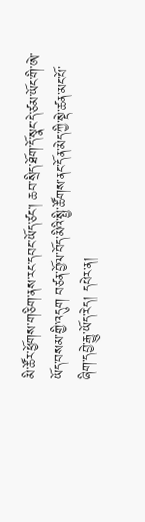མི་ཚོར་ཕྱོགས་གཅིག་ནས་རང་དབང་ཡོད་ཙང་། ཆབ་སྲིད་ཐོག་དོ་སྣང་དེ་ཙམ་ཡོང་གི་ཨེ་ཡོད་བསམ་གྱི་འདུག བཙན་བྱོལ་བོད་མིའི་སྤྱི་ཚོགས་ནང་དོན་མེད་ཀྱི་སྡེ་ཚན་མང་པོ་ཞིག་དབྱེ་རྒྱུ་ཡོད་རེད། དཔེར་ན།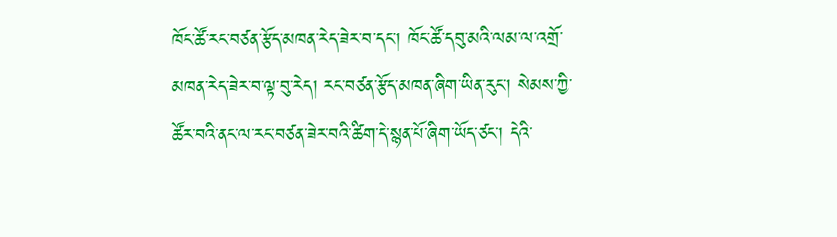ཁོང་ཚོ་རང་བཙན་རྩོད་མཁན་རེད་ཟེར་བ་དང་། ཁོང་ཚོ་དབུ་མའི་ལམ་ལ་འགྲོ་མཁན་རེད་ཟེར་བ་ལྟ་བུ་རེད། རང་བཙན་རྩོད་མཁན་ཞིག་ཡིན་རུང་། སེམས་ཀྱི་ཚོར་བའི་ནང་ལ་རང་བཙན་ཟེར་བའི་ཚིག་དེ་སྙན་པོ་ཞིག་ཡོད་ཙང་། དེའི་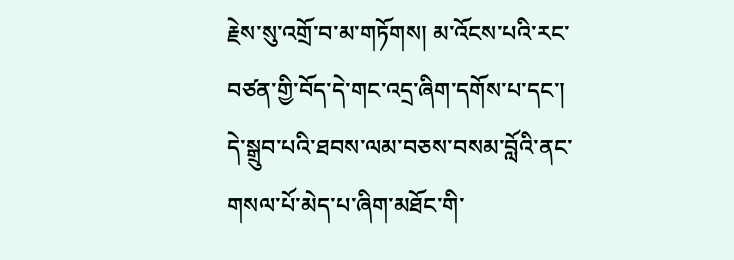རྗེས་སུ་འགྲོ་བ་མ་གཏོགས། མ་འོངས་པའི་རང་བཙན་གྱི་བོད་དེ་གང་འདྲ་ཞིག་དགོས་པ་དང་། དེ་སྒྲུབ་པའི་ཐབས་ལམ་བཅས་བསམ་བློའི་ནང་གསལ་པོ་མེད་པ་ཞིག་མཐོང་གི་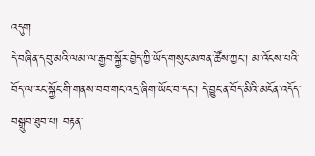འདུག
དེ་བཞིན་དབུ་མའི་ལམ་ལ་རྒྱབ་སྐྱོར་བྱེད་ཀྱི་ཡོད་གསུང་མཁན་ཚོས་ཀྱང་། མ་འོངས་པའི་བོད་ལ་རང་སྐྱོང་གི་གནས་བབ་གང་འདྲ་ཞིག་ཡོང་བ་དང་། དེ་བྱུང་ན་བོད་མིའི་མངོན་འདོད་བསྒྲུབ་ཐུབ་པ། བརྟན་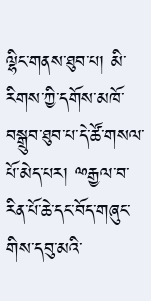ལྷིང་གནས་ཐུབ་པ། མི་རིགས་ཀྱི་དགོས་མཁོ་བསྒྲུབ་ཐུབ་པ་དེ་ཚོ་གསལ་པོ་མེད་པར། ྋརྒྱལ་བ་རིན་པོ་ཆེ་དང་བོད་གཞུང་གིས་དབུ་མའི་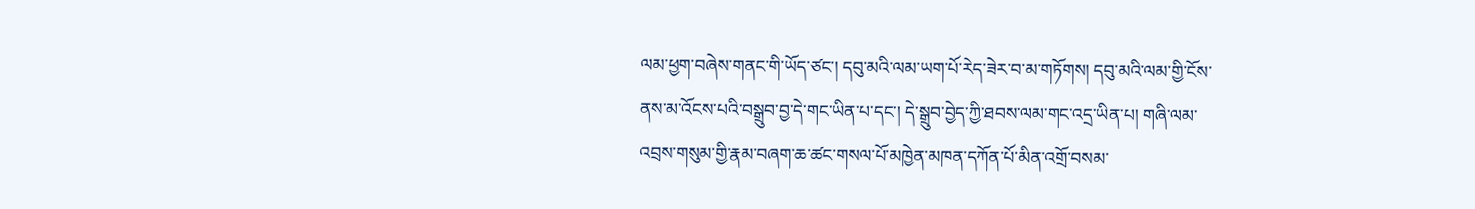ལམ་ཕྱག་བཞེས་གནང་གི་ཡོད་ཙང་། དབུ་མའི་ལམ་ཡག་པོ་རེད་ཟེར་བ་མ་གཏོགས། དབུ་མའི་ལམ་གྱི་ངོས་ནས་མ་འོངས་པའི་བསྒྲུབ་བྱ་དེ་གང་ཡིན་པ་དང་། དེ་སྒྲུབ་བྱེད་ཀྱི་ཐབས་ལམ་གང་འདྲ་ཡིན་པ། གཞི་ལམ་འབྲས་གསུམ་གྱི་རྣམ་བཞག་ཆ་ཚང་གསལ་པོ་མཁྱེན་མཁན་དཀོན་པོ་མིན་འགྲོ་བསམ་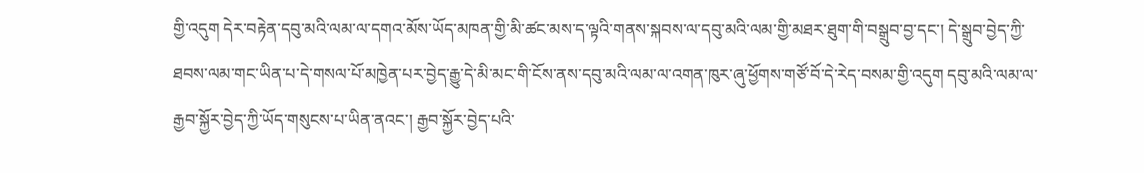གྱི་འདུག དེར་བརྟེན་དབུ་མའི་ལམ་ལ་དགའ་མོས་ཡོད་མཁན་གྱི་མི་ཚང་མས་ད་ལྟའི་གནས་སྐབས་ལ་དབུ་མའི་ལམ་གྱི་མཐར་ཐུག་གི་བསྒྲུབ་བྱ་དང་། དེ་སྒྲུབ་བྱེད་ཀྱི་ཐབས་ལམ་གང་ཡིན་པ་དེ་གསལ་པོ་མཁྱེན་པར་བྱེད་རྒྱུ་དེ་མི་མང་གི་ངོས་ནས་དབུ་མའི་ལམ་ལ་འགན་ཁུར་ཞུ་ཕྱོགས་གཙོ་བོ་དེ་རེད་བསམ་གྱི་འདུག དབུ་མའི་ལམ་ལ་རྒྱབ་སྐྱོར་བྱེད་ཀྱི་ཡོད་གསུངས་པ་ཡིན་ནའང་། རྒྱབ་སྐྱོར་བྱེད་པའི་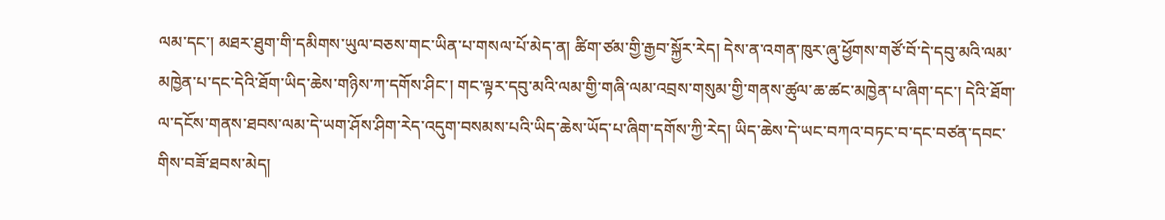ལམ་དང་། མཐར་ཐུག་གི་དམིགས་ཡུལ་བཅས་གང་ཡིན་པ་གསལ་པོ་མེད་ན། ཚིག་ཙམ་གྱི་རྒྱབ་སྐྱོར་རེད། དེས་ན་འགན་ཁུར་ཞུ་ཕྱོགས་གཙོ་བོ་དེ་དབུ་མའི་ལམ་མཁྱེན་པ་དང་དེའི་ཐོག་ཡིད་ཆེས་གཉིས་ཀ་དགོས་ཤིང་། གང་ལྟར་དབུ་མའི་ལམ་གྱི་གཞི་ལམ་འབྲས་གསུམ་གྱི་གནས་ཚུལ་ཆ་ཚང་མཁྱེན་པ་ཞིག་དང་། དེའི་ཐོག་ལ་དངོས་གནས་ཐབས་ལམ་དེ་ཡག་ཤོས་ཤིག་རེད་འདུག་བསམས་པའི་ཡིད་ཆེས་ཡོད་པ་ཞིག་དགོས་ཀྱི་རེད། ཡིད་ཆེས་དེ་ཡང་བཀའ་བཏང་བ་དང་བཙན་དབང་གིས་བཟོ་ཐབས་མེད།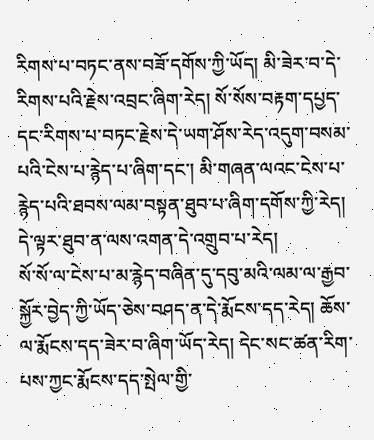རིགས་པ་བཏང་ནས་བཟོ་དགོས་ཀྱི་ཡོད། མི་ཟེར་བ་དེ་རིགས་པའི་རྗེས་འབྲང་ཞིག་རེད། སོ་སོས་བརྟག་དཔྱད་དང་རིགས་པ་བཏང་རྗེས་དེ་ཡག་ཤོས་རེད་འདུག་བསམ་པའི་ངེས་པ་རྙེད་པ་ཞིག་དང་། མི་གཞན་ལའང་ངེས་པ་རྙེད་པའི་ཐབས་ལམ་བསྟན་ཐུབ་པ་ཞིག་དགོས་ཀྱི་རེད། དེ་ལྟར་ཐུབ་ན་ལས་འགན་དེ་འགྲུབ་པ་རེད།
སོ་སོ་ལ་ངེས་པ་མ་རྙེད་བཞིན་དུ་དབུ་མའི་ལམ་ལ་རྒྱབ་སྐྱོར་བྱེད་ཀྱི་ཡོད་ཅེས་བཤད་ན་དེ་རྨོངས་དད་རེད། ཆོས་ལ་རྨོངས་དད་ཟེར་བ་ཞིག་ཡོད་རེད། དེང་སང་ཚན་རིག་པས་ཀྱང་རྨོངས་དད་སྤེལ་གྱི་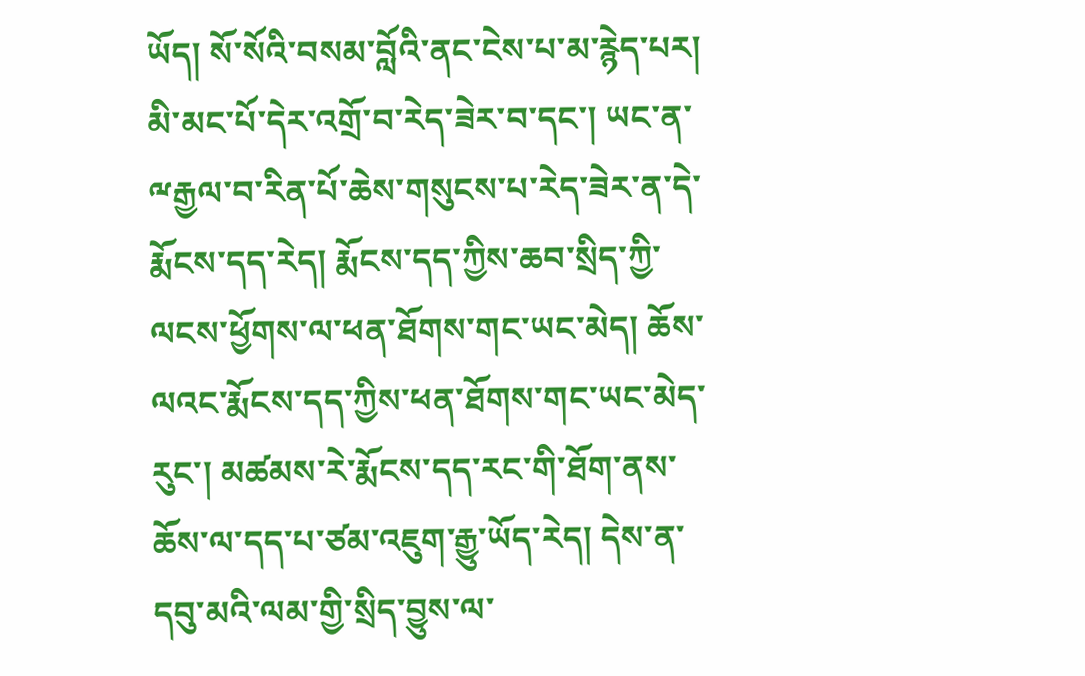ཡོད། སོ་སོའི་བསམ་བློའི་ནང་ངེས་པ་མ་རྙེད་པར། མི་མང་པོ་དེར་འགྲོ་བ་རེད་ཟེར་བ་དང་། ཡང་ན་ྋརྒྱལ་བ་རིན་པོ་ཆེས་གསུངས་པ་རེད་ཟེར་ན་དེ་རྨོངས་དད་རེད། རྨོངས་དད་ཀྱིས་ཆབ་སྲིད་ཀྱི་ལངས་ཕྱོགས་ལ་ཕན་ཐོགས་གང་ཡང་མེད། ཆོས་ལའང་རྨོངས་དད་ཀྱིས་ཕན་ཐོགས་གང་ཡང་མེད་རུང་། མཚམས་རེ་རྨོངས་དད་རང་གི་ཐོག་ནས་ཆོས་ལ་དད་པ་ཙམ་འཇུག་རྒྱུ་ཡོད་རེད། དེས་ན་དབུ་མའི་ལམ་གྱི་སྲིད་བྱུས་ལ་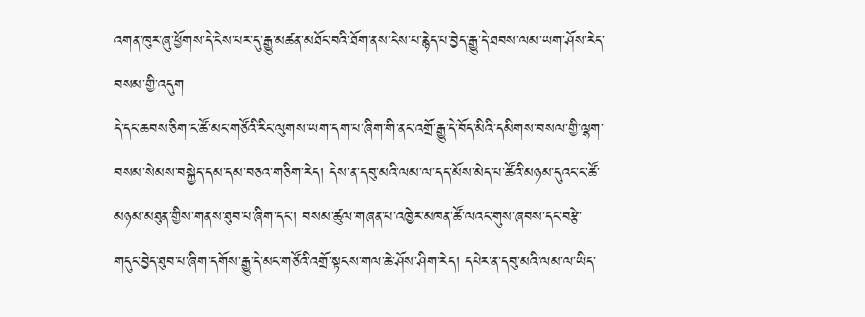འགན་ཁུར་ཞུ་ཕྱོགས་དེ་ངེས་པར་དུ་རྒྱུ་མཚན་མཐོང་བའི་ཐོག་ནས་ངེས་པ་རྙེད་པ་བྱེད་རྒྱུ་དེ་ཐབས་ལམ་ཡག་ཤོས་རེད་བསམ་གྱི་འདུག
དེ་དང་ཆབས་ཅིག་ང་ཚོ་མང་གཙོའི་རིང་ལུགས་ཡག་དག་པ་ཞིག་གི་ནང་འགྲོ་རྒྱུ་དེ་བོད་མིའི་དམིགས་བསལ་གྱི་ལྷག་བསམ་སེམས་བསྐྱེད་དམ་དམ་བཅའ་གཅིག་རེད། དེས་ན་དབུ་མའི་ལམ་ལ་དད་མོས་མེད་པ་ཚོའི་མཉམ་དུའང་ང་ཚོ་མཉམ་མཐུན་གྱིས་གནས་ཐུབ་པ་ཞིག་དང་། བསམ་ཚུལ་གཞན་པ་འཁྱེར་མཁན་ཚོ་ལའང་གུས་ཞབས་དང་བརྩེ་གདུང་བྱེད་ཐུབ་པ་ཞིག་དགོས་རྒྱུ་དེ་མང་གཙོའི་འགྲོ་སྟངས་གལ་ཆེ་ཤོས་ཤིག་རེད། དཔེར་ན་དབུ་མའི་ལམ་ལ་ཡིད་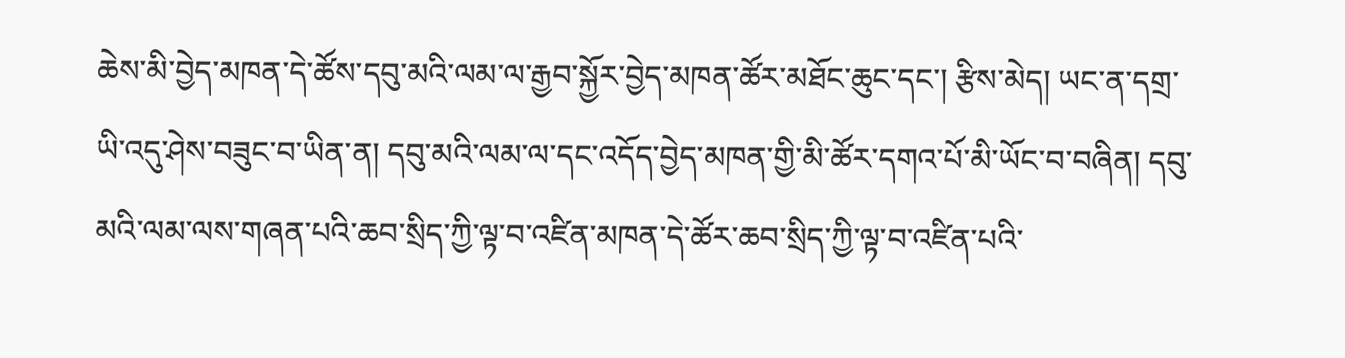ཆེས་མི་བྱེད་མཁན་དེ་ཚོས་དབུ་མའི་ལམ་ལ་རྒྱབ་སྐྱོར་བྱེད་མཁན་ཚོར་མཐོང་ཆུང་དང་། རྩིས་མེད། ཡང་ན་དགྲ་ཡི་འདུ་ཤེས་བཟུང་བ་ཡིན་ན། དབུ་མའི་ལམ་ལ་དང་འདོད་བྱེད་མཁན་གྱི་མི་ཚོར་དགའ་པོ་མི་ཡོང་བ་བཞིན། དབུ་མའི་ལམ་ལས་གཞན་པའི་ཆབ་སྲིད་ཀྱི་ལྟ་བ་འཛིན་མཁན་དེ་ཚོར་ཆབ་སྲིད་ཀྱི་ལྟ་བ་འཛིན་པའི་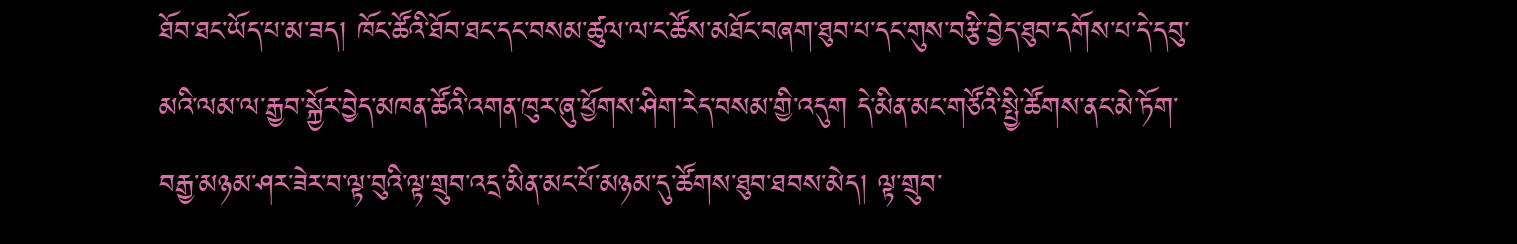ཐོབ་ཐང་ཡོད་པ་མ་ཟད། ཁོང་ཚོའི་ཐོབ་ཐང་དང་བསམ་ཚུལ་ལ་ང་ཚོས་མཐོང་བཞག་ཐུབ་པ་དང་གུས་བརྩི་བྱེད་ཐུབ་དགོས་པ་དེ་དབུ་མའི་ལམ་ལ་རྒྱབ་སྐྱོར་བྱེད་མཁན་ཚོའི་འགན་ཁུར་ཞུ་ཕྱོགས་ཤིག་རེད་བསམ་གྱི་འདུག དེ་མིན་མང་གཙོའི་སྤྱི་ཚོགས་ནང་མེ་ཏོག་བརྒྱ་མཉམ་ཤར་ཟེར་བ་ལྟ་བུའི་ལྟ་གྲུབ་འདྲ་མིན་མང་པོ་མཉམ་དུ་ཚོགས་ཐུབ་ཐབས་མེད། ལྟ་གྲུབ་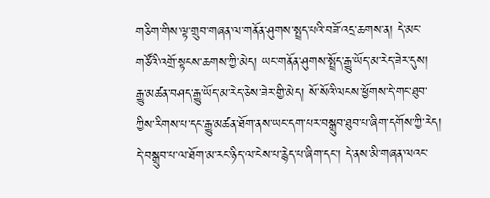གཅིག་གིས་ལྟ་གྲུབ་གཞན་ལ་གནོན་ཤུགས་སྤྲད་པའི་བཟོ་འདྲ་ཆགས་ན། དེ་མང་གཙོའི་འགྲོ་སྟངས་ཆགས་ཀྱི་མེད། ཡང་གནོན་ཤུགས་སྤྲོད་རྒྱུ་ཡོད་མ་རེད་ཟེར་དུས། རྒྱུ་མཚན་བཤད་རྒྱུ་ཡོད་མ་རེད་ཅེས་ཟེར་གྱི་མེད། སོ་སོའི་ལངས་ཕྱོགས་དེ་གང་ཐུབ་ཀྱིས་རིགས་པ་དང་རྒྱུ་མཚན་ཐོག་ནས་ཡང་དག་པར་བསྒྲུབ་ཐུབ་པ་ཞིག་དགོས་ཀྱི་རེད། དེ་བསྒྲུབ་པ་ལ་ཐོག་མ་རང་ཉིད་ལ་ངེས་པ་རྙེད་པ་ཞིག་དང་། དེ་ནས་མི་གཞན་ལའང་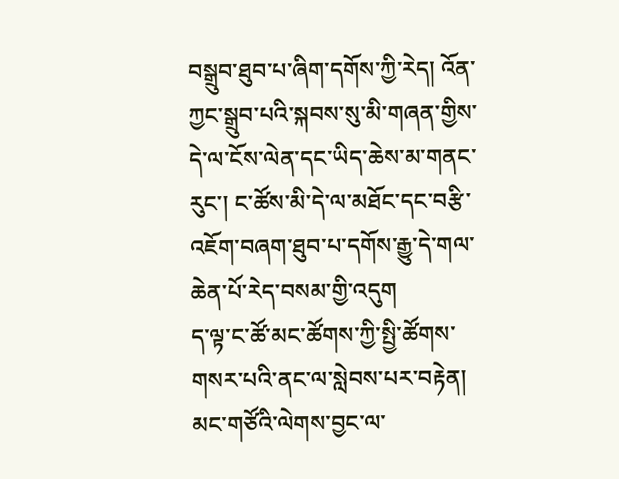བསྒྲུབ་ཐུབ་པ་ཞིག་དགོས་ཀྱི་རེད། འོན་ཀྱང་སྒྲུབ་པའི་སྐབས་སུ་མི་གཞན་གྱིས་དེ་ལ་ངོས་ལེན་དང་ཡིད་ཆེས་མ་གནང་རུང་། ང་ཚོས་མི་དེ་ལ་མཐོང་དང་བརྩི་འཇོག་བཞག་ཐུབ་པ་དགོས་རྒྱུ་དེ་གལ་ཆེན་པོ་རེད་བསམ་གྱི་འདུག
ད་ལྟ་ང་ཚོ་མང་ཚོགས་ཀྱི་སྤྱི་ཚོགས་གསར་པའི་ནང་ལ་སླེབས་པར་བརྟེན། མང་གཙོའི་ལེགས་བྱང་ལ་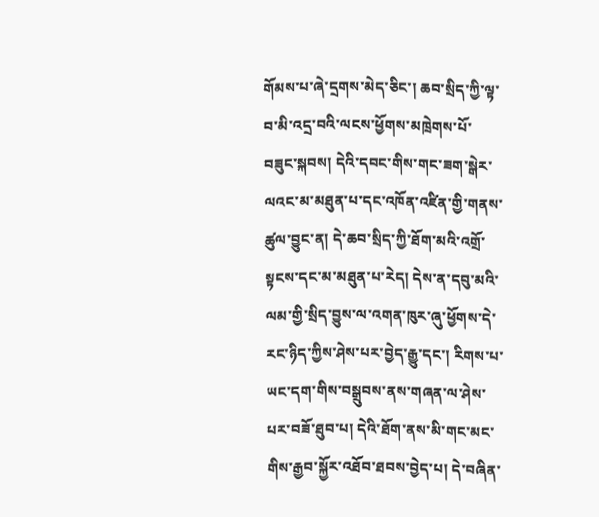གོམས་པ་ཞེ་དྲགས་མེད་ཅིང་། ཆབ་སྲིད་ཀྱི་ལྟ་བ་མི་འདྲ་བའི་ལངས་ཕྱོགས་མཁྲེགས་པོ་བཟུང་སྐབས། དེའི་དབང་གིས་གང་ཟག་སྒེར་ལའང་མ་མཐུན་པ་དང་འཁོན་འཛིན་གྱི་གནས་ཚུལ་བྱུང་ན། དེ་ཆབ་སྲིད་ཀྱི་ཐོག་མའི་འགྲོ་སྟངས་དང་མ་མཐུན་པ་རེད། དེས་ན་དབུ་མའི་ལམ་གྱི་སྲིད་བྱུས་ལ་འགན་ཁུར་ཞུ་ཕྱོགས་དེ་རང་ཉིད་ཀྱིས་ཤེས་པར་བྱེད་རྒྱུ་དང་། རིགས་པ་ཡང་དག་གིས་བསྒྲུབས་ནས་གཞན་ལ་ཤེས་པར་བཟོ་ཐུབ་པ། དེའི་ཐོག་ནས་མི་གང་མང་གིས་རྒྱབ་སྐྱོར་འཐོབ་ཐབས་བྱེད་པ། དེ་བཞིན་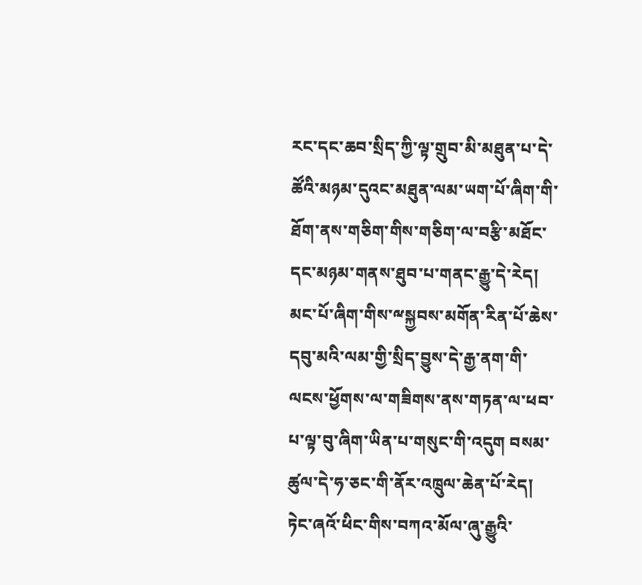རང་དང་ཆབ་སྲིད་ཀྱི་ལྟ་གྲུབ་མི་མཐུན་པ་དེ་ཚོའི་མཉམ་དུའང་མཐུན་ལམ་ཡག་པོ་ཞིག་གི་ཐོག་ནས་གཅིག་གིས་གཅིག་ལ་བརྩི་མཐོང་དང་མཉམ་གནས་ཐུབ་པ་གནང་རྒྱུ་དེ་རེད།
མང་པོ་ཞིག་གིས་ྋསྐྱབས་མགོན་རིན་པོ་ཆེས་དབུ་མའི་ལམ་གྱི་སྲིད་བྱུས་དེ་རྒྱ་ནག་གི་ལངས་ཕྱོགས་ལ་གཟིགས་ནས་གཏན་ལ་ཕབ་པ་ལྟ་བུ་ཞིག་ཡིན་པ་གསུང་གི་འདུག བསམ་ཚུལ་དེ་ཧ་ཅང་གི་ནོར་འཁྲུལ་ཆེན་པོ་རེད། ཏེང་ཞའོ་ཕིང་གིས་བཀའ་མོལ་ཞུ་རྒྱུའི་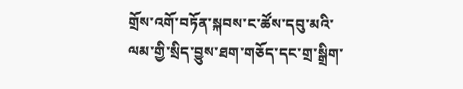གྲོས་འགོ་བཏོན་སྐབས་ང་ཚོས་དབུ་མའི་ལམ་གྱི་སྲིད་བྱུས་ཐག་གཅོད་དང་གྲ་སྒྲིག་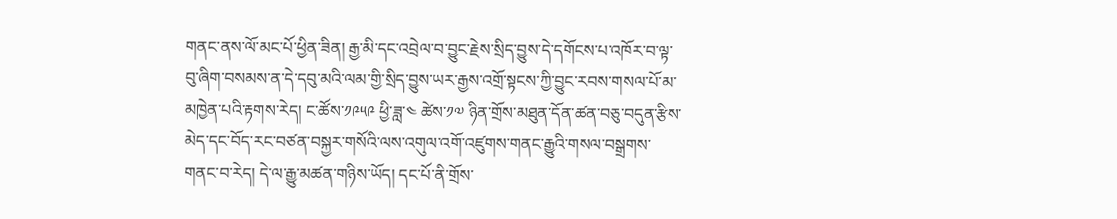གནང་ནས་ལོ་མང་པོ་ཕྱིན་ཟིན། རྒྱ་མི་དང་འབྲེལ་བ་བྱུང་རྗེས་སྲིད་བྱུས་དེ་དགོངས་པ་འཁོར་བ་ལྟ་བུ་ཞིག་བསམས་ན་དེ་དབུ་མའི་ལམ་གྱི་སྲིད་བྱུས་ཡར་རྒྱས་འགྲོ་སྟངས་ཀྱི་བྱུང་རབས་གསལ་པོ་མ་མཁྱེན་པའི་རྟགས་རེད། ང་ཚོས་༡༩༥༩ ཕྱི་ཟླ་༤ ཚེས་༡༧ ཉིན་གྲོས་མཐུན་དོན་ཚན་བཅུ་བདུན་རྩིས་མེད་དང་བོད་རང་བཙན་བསྐྱར་གསོའི་ལས་འགུལ་འགོ་འཛུགས་གནང་རྒྱུའི་གསལ་བསྒྲགས་གནང་བ་རེད། དེ་ལ་རྒྱུ་མཚན་གཉིས་ཡོད། དང་པོ་ནི་གྲོས་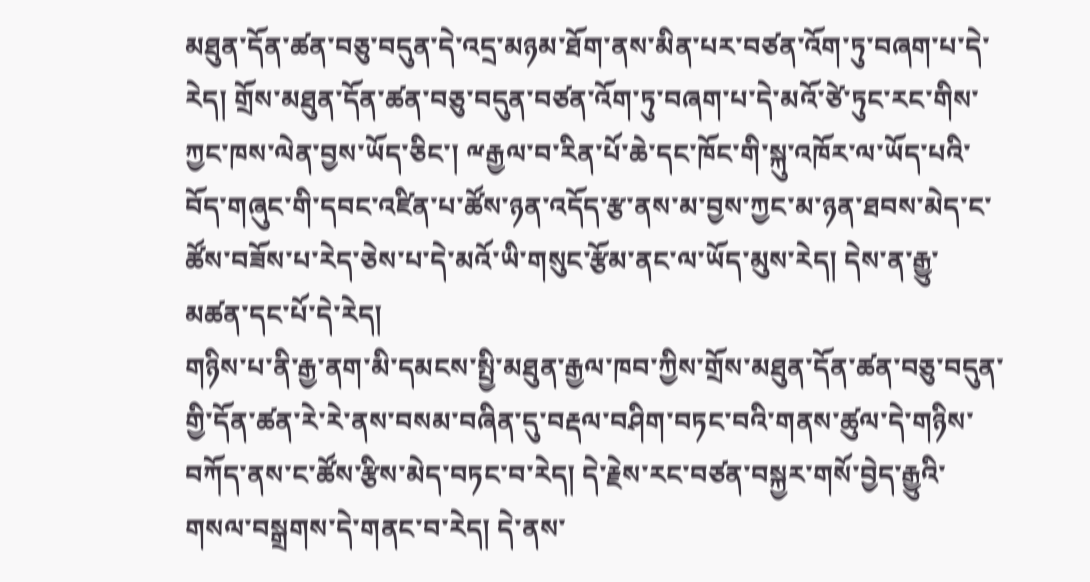མཐུན་དོན་ཚན་བཅུ་བདུན་དེ་འདྲ་མཉམ་ཐོག་ནས་མིན་པར་བཙན་འོག་ཏུ་བཞག་པ་དེ་རེད། གྲོས་མཐུན་དོན་ཚན་བཅུ་བདུན་བཙན་འོག་ཏུ་བཞག་པ་དེ་མའོ་ཙེ་ཏུང་རང་གིས་ཀྱང་ཁས་ལེན་བྱས་ཡོད་ཅིང་། ྋརྒྱལ་བ་རིན་པོ་ཆེ་དང་ཁོང་གི་སྐུ་འཁོར་ལ་ཡོད་པའི་བོད་གཞུང་གི་དབང་འཛིན་པ་ཚོས་ཉན་འདོད་རྩ་ནས་མ་བྱས་ཀྱང་མ་ཉན་ཐབས་མེད་ང་ཚོས་བཟོས་པ་རེད་ཅེས་པ་དེ་མའོ་ཡི་གསུང་རྩོམ་ནང་ལ་ཡོད་མུས་རེད། དེས་ན་རྒྱུ་མཚན་དང་པོ་དེ་རེད།
གཉིས་པ་ནི་རྒྱ་ནག་མི་དམངས་སྤྱི་མཐུན་རྒྱལ་ཁབ་ཀྱིས་གྲོས་མཐུན་དོན་ཚན་བཅུ་བདུན་གྱི་དོན་ཚན་རེ་རེ་ནས་བསམ་བཞིན་དུ་བརྡལ་བཤིག་བཏང་བའི་གནས་ཚུལ་དེ་གཉིས་བཀོད་ནས་ང་ཚོས་རྩིས་མེད་བཏང་བ་རེད། དེ་རྗེས་རང་བཙན་བསྐྱར་གསོ་བྱེད་རྒྱུའི་གསལ་བསྒྲགས་དེ་གནང་བ་རེད། དེ་ནས་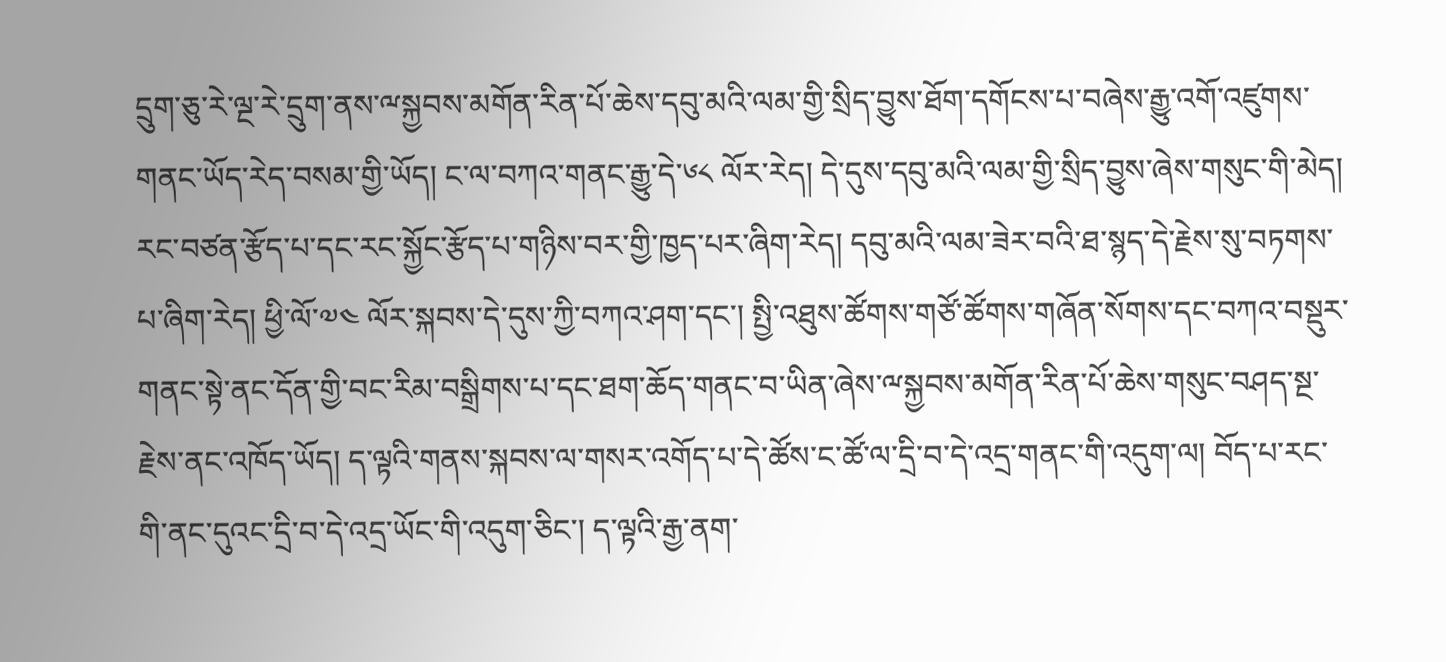དྲུག་ཅུ་རེ་ལྔ་རེ་དྲུག་ནས་ྋསྐྱབས་མགོན་རིན་པོ་ཆེས་དབུ་མའི་ལམ་གྱི་སྲིད་བྱུས་ཐོག་དགོངས་པ་བཞེས་རྒྱུ་འགོ་འཛུགས་གནང་ཡོད་རེད་བསམ་གྱི་ཡོད། ང་ལ་བཀའ་གནང་རྒྱུ་དེ་༦༨ ལོར་རེད། དེ་དུས་དབུ་མའི་ལམ་གྱི་སྲིད་བྱུས་ཞེས་གསུང་གི་མེད། རང་བཙན་རྩོད་པ་དང་རང་སྐྱོང་རྩོད་པ་གཉིས་བར་གྱི་ཁྱད་པར་ཞིག་རེད། དབུ་མའི་ལམ་ཟེར་བའི་ཐ་སྙད་དེ་རྗེས་སུ་བཏགས་པ་ཞིག་རེད། ཕྱི་ལོ་༧༤ ལོར་སྐབས་དེ་དུས་ཀྱི་བཀའ་ཤག་དང་། སྤྱི་འཐུས་ཚོགས་གཙོ་ཚོགས་གཞོན་སོགས་དང་བཀའ་བསྡུར་གནང་སྟེ་ནང་དོན་གྱི་བང་རིམ་བསྒྲིགས་པ་དང་ཐག་ཆོད་གནང་བ་ཡིན་ཞེས་ྋསྐྱབས་མགོན་རིན་པོ་ཆེས་གསུང་བཤད་སྔ་རྗེས་ནང་འཁོད་ཡོད། ད་ལྟའི་གནས་སྐབས་ལ་གསར་འགོད་པ་དེ་ཚོས་ང་ཚོ་ལ་དྲི་བ་དེ་འདྲ་གནང་གི་འདུག་ལ། བོད་པ་རང་གི་ནང་དུའང་དྲི་བ་དེ་འདྲ་ཡོང་གི་འདུག་ཅིང་། ད་ལྟའི་རྒྱ་ནག་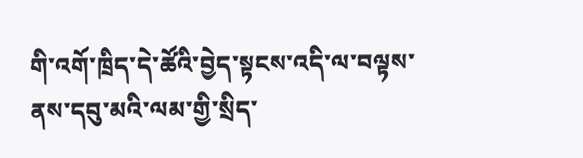གི་འགོ་ཁྲིད་དེ་ཚོའི་བྱེད་སྟངས་འདི་ལ་བལྟས་ནས་དབུ་མའི་ལམ་གྱི་སྲིད་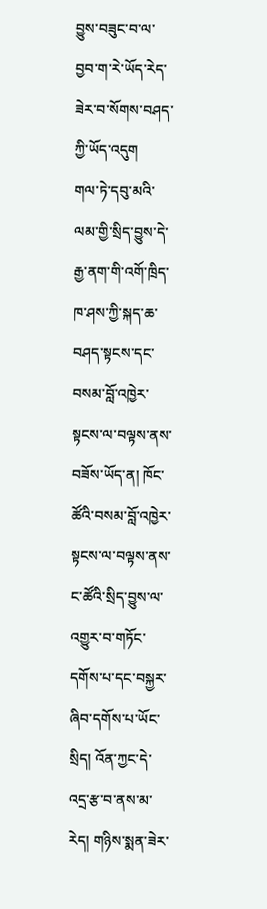བྱུས་བཟུང་བ་ལ་བྱབ་ག་རེ་ཡོད་རེད་ཟེར་བ་སོགས་བཤད་ཀྱི་ཡོད་འདུག
གལ་ཏེ་དབུ་མའི་ལམ་གྱི་སྲིད་བྱུས་དེ་རྒྱ་ནག་གི་འགོ་ཁྲིད་ཁ་ཤས་ཀྱི་སྐད་ཆ་བཤད་སྟངས་དང་བསམ་བློ་འཁྱེར་སྟངས་ལ་བལྟས་ནས་བཟོས་ཡོད་ན། ཁོང་ཚོའི་བསམ་བློ་འཁྱེར་སྟངས་ལ་བལྟས་ནས་ང་ཚོའི་སྲིད་བྱུས་ལ་འགྱུར་བ་གཏོང་དགོས་པ་དང་བསྐྱར་ཞིབ་དགོས་པ་ཡོང་སྲིད། འོན་ཀྱང་དེ་འདྲ་རྩ་བ་ནས་མ་རེད། གཉིས་སྨན་ཟེར་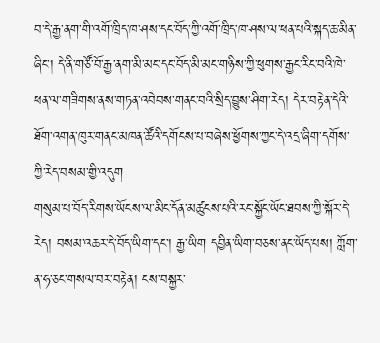བ་དེ་རྒྱ་ནག་གི་འགོ་ཁྲིད་ཁ་ཤས་དང་བོད་ཀྱི་འགོ་ཁྲིད་ཁ་ཤས་ལ་ཕན་པའི་སྐད་ཆ་མིན་ཞིང་། དེ་ནི་གཙོ་བོ་རྒྱ་ནག་མི་མང་དང་བོད་མི་མང་གཉིས་ཀྱི་ཕུགས་རྒྱང་རིང་བའི་ཁེ་ཕན་ལ་གཟིགས་ནས་གཏན་འབེབས་གནང་བའི་སྲིད་བྱུས་ཤིག་རེད། དེར་བརྟེན་དེའི་ཐོག་འགན་ཁུར་གནང་མཁན་ཚོའི་དགོངས་པ་བཞེས་ཕྱོགས་ཀྱང་དེ་འདྲ་ཞིག་དགོས་ཀྱི་རེད་བསམ་གྱི་འདུག
གསུམ་པ་བོད་རིགས་ཡོངས་ལ་མིང་དོན་མཚུངས་པའི་རང་སྐྱོང་ཡོང་ཐབས་ཀྱི་སྐོར་དེ་རེད། བསམ་འཆར་དེ་བོད་ཡིག་དང་། རྒྱ་ཡིག དབྱིན་ཡིག་བཅས་ནང་ཡོད་པས། ཀློག་ན་ཧ་ཅང་གསལ་བར་བརྟེན། ངས་བསྐྱར་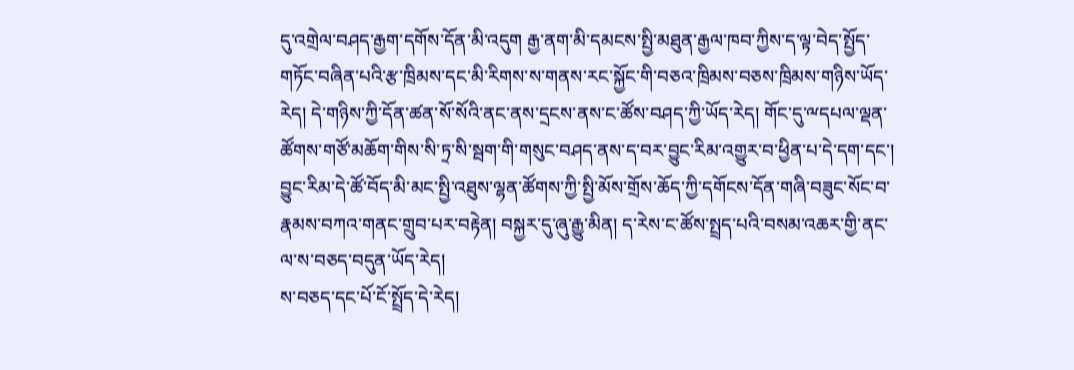དུ་འགྲེལ་བཤད་རྒྱག་དགོས་དོན་མི་འདུག རྒྱ་ནག་མི་དམངས་སྤྱི་མཐུན་རྒྱལ་ཁབ་ཀྱིས་ད་ལྟ་བེད་སྤྱོད་གཏོང་བཞིན་པའི་རྩ་ཁྲིམས་དང་མི་རིགས་ས་གནས་རང་སྐྱོང་གི་བཅའ་ཁྲིམས་བཅས་ཁྲིམས་གཉིས་ཡོད་རེད། དེ་གཉིས་ཀྱི་དོན་ཚན་སོ་སོའི་ནང་ནས་དྲངས་ནས་ང་ཚོས་བཤད་ཀྱི་ཡོད་རེད། གོང་དུ་ྋདཔལ་ལྡན་ཚོགས་གཙོ་མཆོག་གིས་སི་ཏྲ་སི་སྦག་གི་གསུང་བཤད་ནས་ད་བར་བྱུང་རིམ་འགྱུར་བ་ཕྱིན་པ་དེ་དག་དང་། བྱུང་རིམ་དེ་ཚོ་བོད་མི་མང་སྤྱི་འཐུས་ལྷན་ཚོགས་ཀྱི་སྤྱི་མོས་གྲོས་ཆོད་ཀྱི་དགོངས་དོན་གཞི་བཟུང་སོང་བ་རྣམས་བཀའ་གནང་གྲུབ་པར་བརྟེན། བསྐྱར་དུ་ཞུ་རྒྱུ་མིན། ད་རེས་ང་ཚོས་སྤྲད་པའི་བསམ་འཆར་གྱི་ནང་ལ་ས་བཅད་བདུན་ཡོད་རེད།
ས་བཅད་དང་པོ་ངོ་སྤྲོད་དེ་རེད།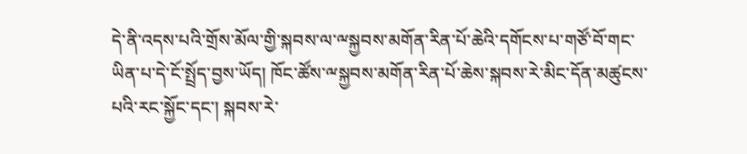དེ་ནི་འདས་པའི་གྲོས་མོལ་གྱི་སྐབས་ལ་ྋསྐྱབས་མགོན་རིན་པོ་ཆེའི་དགོངས་པ་གཙོ་བོ་གང་ཡིན་པ་དེ་ངོ་སྤྲོད་བྱས་ཡོད། ཁོང་ཚོས་ྋསྐྱབས་མགོན་རིན་པོ་ཆེས་སྐབས་རེ་མིང་དོན་མཚུངས་པའི་རང་སྐྱོང་དང་། སྐབས་རེ་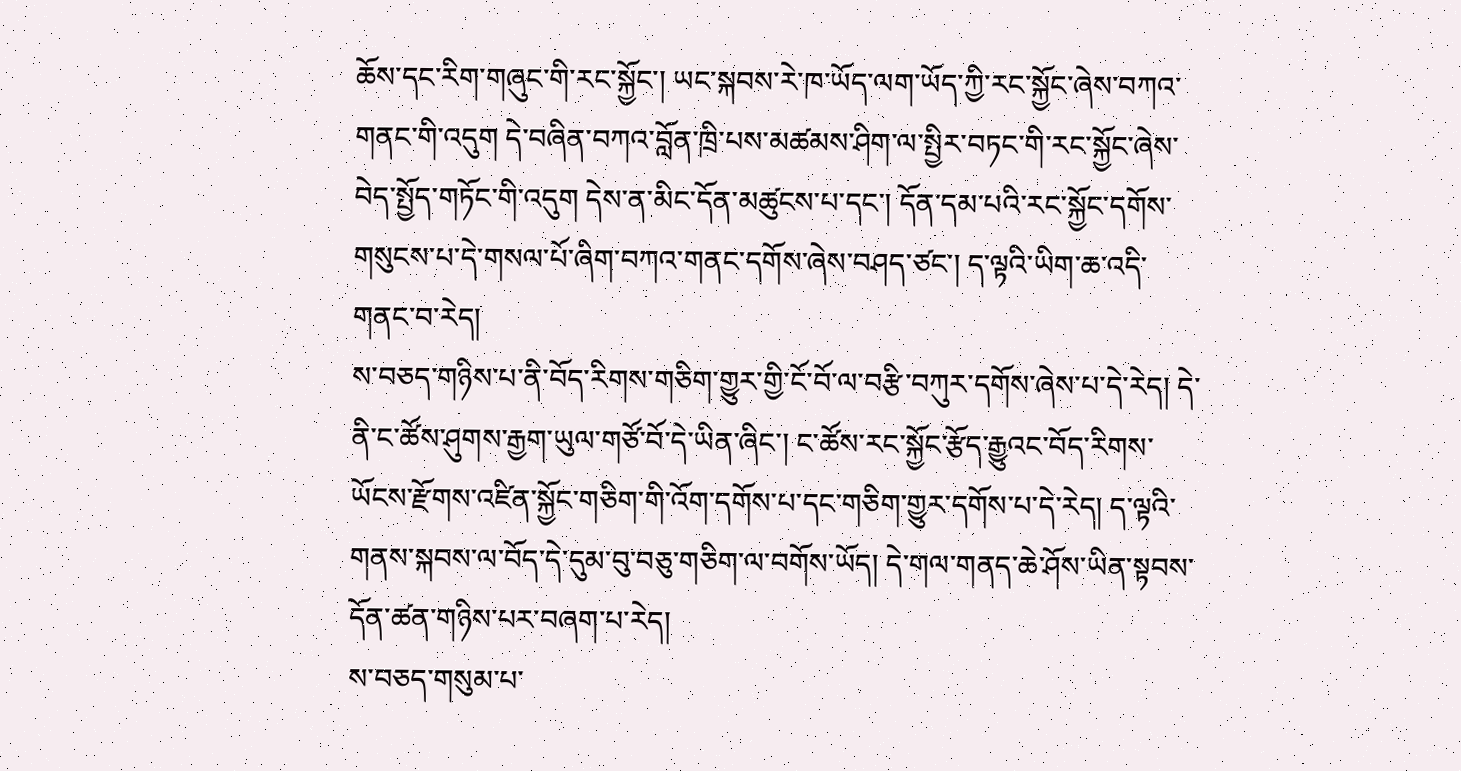ཆོས་དང་རིག་གཞུང་གི་རང་སྐྱོང་། ཡང་སྐབས་རེ་ཁ་ཡོད་ལག་ཡོད་ཀྱི་རང་སྐྱོང་ཞེས་བཀའ་གནང་གི་འདུག དེ་བཞིན་བཀའ་བློན་ཁྲི་པས་མཚམས་ཤིག་ལ་སྤྱིར་བཏང་གི་རང་སྐྱོང་ཞེས་བེད་སྤྱོད་གཏོང་གི་འདུག དེས་ན་མིང་དོན་མཚུངས་པ་དང་། དོན་དམ་པའི་རང་སྐྱོང་དགོས་གསུངས་པ་དེ་གསལ་པོ་ཞིག་བཀའ་གནང་དགོས་ཞེས་བཤད་ཙང་། ད་ལྟའི་ཡིག་ཆ་འདི་གནང་བ་རེད།
ས་བཅད་གཉིས་པ་ནི་བོད་རིགས་གཅིག་གྱུར་གྱི་ངོ་བོ་ལ་བརྩི་བཀུར་དགོས་ཞེས་པ་དེ་རེད། དེ་ནི་ང་ཚོས་ཤུགས་རྒྱག་ཡུལ་གཙོ་བོ་དེ་ཡིན་ཞིང་། ང་ཚོས་རང་སྐྱོང་རྩོད་རྒྱུའང་བོད་རིགས་ཡོངས་རྫོགས་འཛིན་སྐྱོང་གཅིག་གི་འོག་དགོས་པ་དང་གཅིག་གྱུར་དགོས་པ་དེ་རེད། ད་ལྟའི་གནས་སྐབས་ལ་བོད་དེ་དུམ་བུ་བཅུ་གཅིག་ལ་བགོས་ཡོད། དེ་གལ་གནད་ཆེ་ཤོས་ཡིན་སྟབས་དོན་ཚན་གཉིས་པར་བཞག་པ་རེད།
ས་བཅད་གསུམ་པ་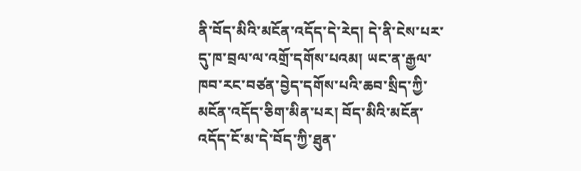ནི་བོད་མིའི་མངོན་འདོད་དེ་རེད། དེ་ནི་ངེས་པར་དུ་ཁ་བྲལ་ལ་འགྲོ་དགོས་པའམ། ཡང་ན་རྒྱལ་ཁབ་རང་བཙན་བྱེད་དགོས་པའི་ཆབ་སྲིད་ཀྱི་མངོན་འདོད་ཅིག་མིན་པར། བོད་མིའི་མངོན་འདོད་ངོ་མ་དེ་བོད་ཀྱི་ཐུན་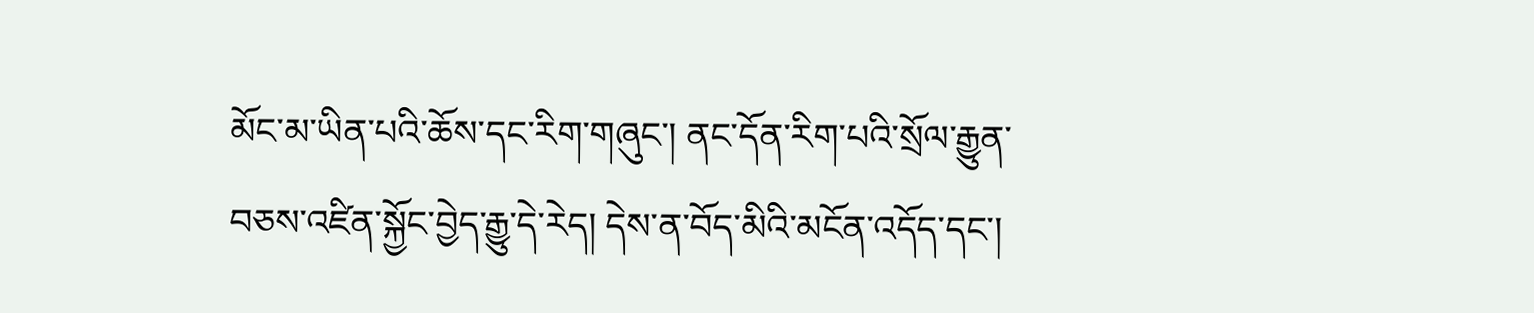མོང་མ་ཡིན་པའི་ཆོས་དང་རིག་གཞུང་། ནང་དོན་རིག་པའི་སྲོལ་རྒྱུན་བཅས་འཛིན་སྐྱོང་བྱེད་རྒྱུ་དེ་རེད། དེས་ན་བོད་མིའི་མངོན་འདོད་དང་།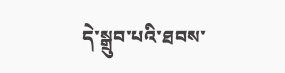དེ་སྒྲུབ་པའི་ཐབས་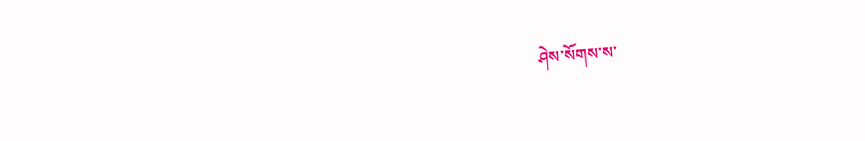ཤེས་སོགས་ས་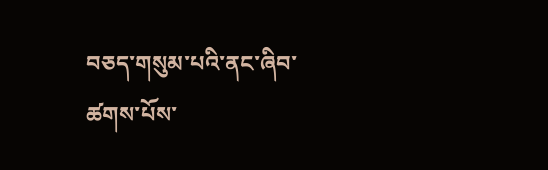བཅད་གསུམ་པའི་ནང་ཞིབ་ཚགས་པོས་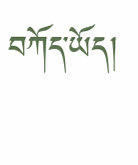བཀོད་ཡོད།